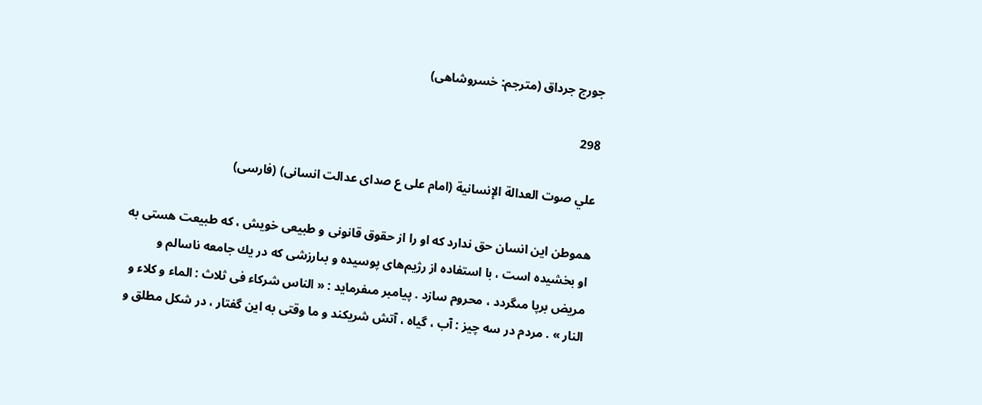جورج جرداق (مترجم: خسروشاهى)

298

علي صوت العدالة الإنسانية (امام على ع صداى عدالت انسانى) (فارسى)

هموطن اين انسان حق ندارد كه او را از حقوق قانونى و طبيعى خويش ، كه طبيعت هستى به او بخشيده است ، با استفاده از رژيم‌هاى پوسيده و بىارزشى كه در يك جامعه ناسالم و مريض برپا مىگردد ، محروم سازد . پيامبر مىفرمايد : « الناس شركاء فى ثلاث : الماء و كلاء و النار » . مردم در سه چيز : آب ، گياه ، آتش شريكند و ما وقتى به اين گفتار ، در شكل مطلق و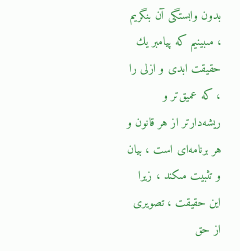بدون وابستگى آن بنگريم ، مىبينيم كه پيامبر يك حقيقت ابدى و ازلى را ، كه عميق‌تر و ريشه‌دارتر از هر قانون و هر برنامه‌اى است ، بيان و تثبيت مىكند ، زيرا اين حقيقت ، تصويرى از حق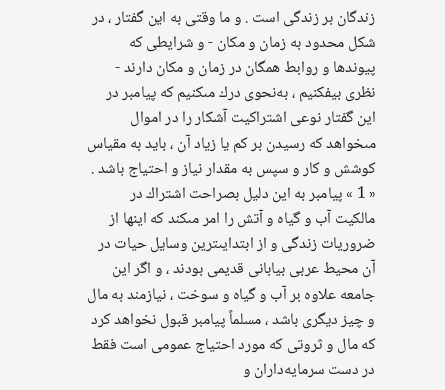زندگان بر زندگى است . و ما وقتى به اين گفتار ، در شكل محدود به زمان و مكان - و شرايطى كه پيوندها و روابط همگان در زمان و مكان دارند - نظرى بيفكنيم ، به‌نحوى درك مىكنيم كه پيامبر در اين گفتار نوعى اشتراكيت آشكار را در اموال مىخواهد كه رسيدن بر كم يا زياد آن ، بايد به مقياس كوشش و كار و سپس به مقدار نياز و احتياج باشد . « 1 » پيامبر به اين دليل بصراحت اشتراك در مالكيت آب و گياه و آتش را امر مىكند كه اينها از ضروريات زندگى و از ابتدايىترين وسايل حيات در آن محيط عربى بيابانى قديمى بودند ، و اگر اين جامعه علاوه بر آب و گياه و سوخت ، نيازمند به مال و چيز ديگرى باشد ، مسلماً پيامبر قبول نخواهد كرد كه مال و ثروتى كه مورد احتياج عمومى است فقط در دست سرمايه‌داران و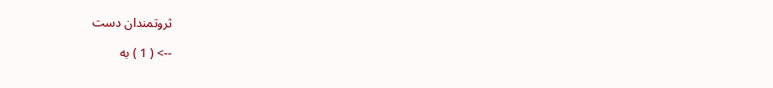ثروتمندان دست

--> ( 1 ) به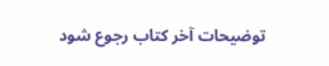توضيحات آخر كتاب رجوع شود